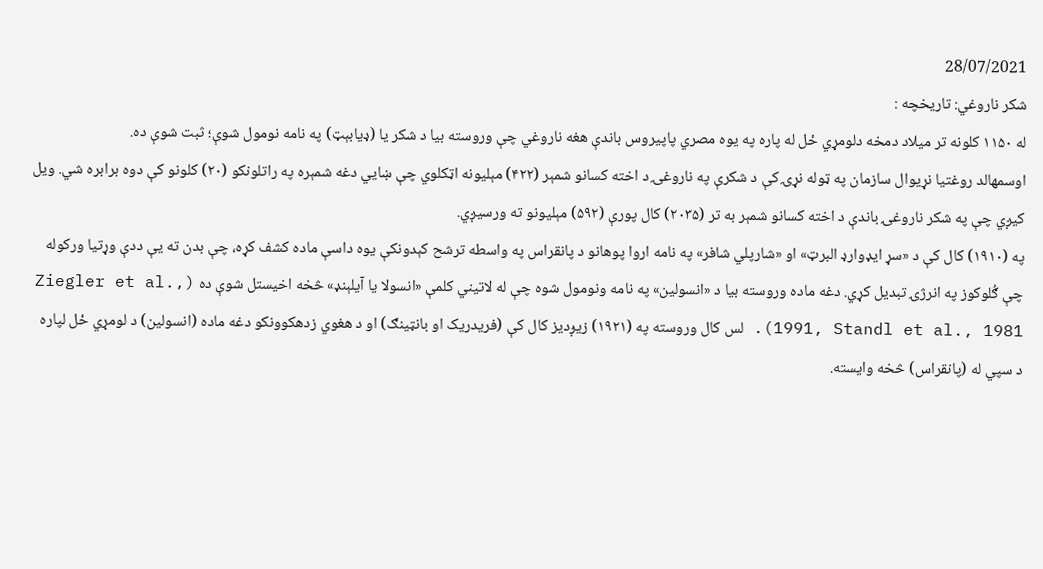28/07/2021
شکر ناروغي: تاریخچه :
له ۱۱۵۰ کلونه تر میلاد دمخه دلومړي ځل له پاره په یوه مصري پاپیروس باندې هغه ناروغي چې وروسته بیا د شکر یا (ډیابېټ) په نامه نومول شوې؛ ثبت شوې ده.
اوسمهالد روغتیا نړیوال سازمان په ټوله نړۍ کې د شکرې په ناروغۍ د اخته کسانو شمېر (۴۲۲) مېلیونه اټکلوي چې ښايي دغه شمېره په راتلونکو (۲۰) کلونو کې دوه برابره شي. ویل کیږي چې په شکر ناروغۍ باندې د اخته کسانو شمېر به تر (۲۰۳۵) کال پورې (۵۹۲) مېلیونو ته ورسیږي.
په (۱۹۱۰) کال کې د «سړ ایډوارډ البرټ» او «شارپلي شافر» په نامه اروا پوهانو د پانقراس په واسطه ترشح کېدونکې یوه داسې ماده کشف کړه، چې بدن ته یې ددې وړتیا ورکوله چې ګُلوکوز په انرژۍ تبدیل کړي. دغه ماده وروسته بیا د «انسولین» په نامه ونومول شوه چې له لاتیني کلمې «انسولا یا آیلېنډ» څخه اخیستل شوې ده (Ziegler et al., 1991, Standl et al., 1981). لس کال وروسته په (۱۹۲۱) زیږدیز کال کې (فریدریک او بانټینګ) او د هغوي زدهکوونکو دغه ماده (انسولین) د لومړي ځل لپاره د سپي له (پانقراس) څخه وایسته.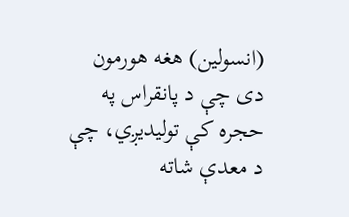(انسولین) هغه هورمون دی چې د پانقراس په حجره کې تولیدیږي، چې د معدې شاته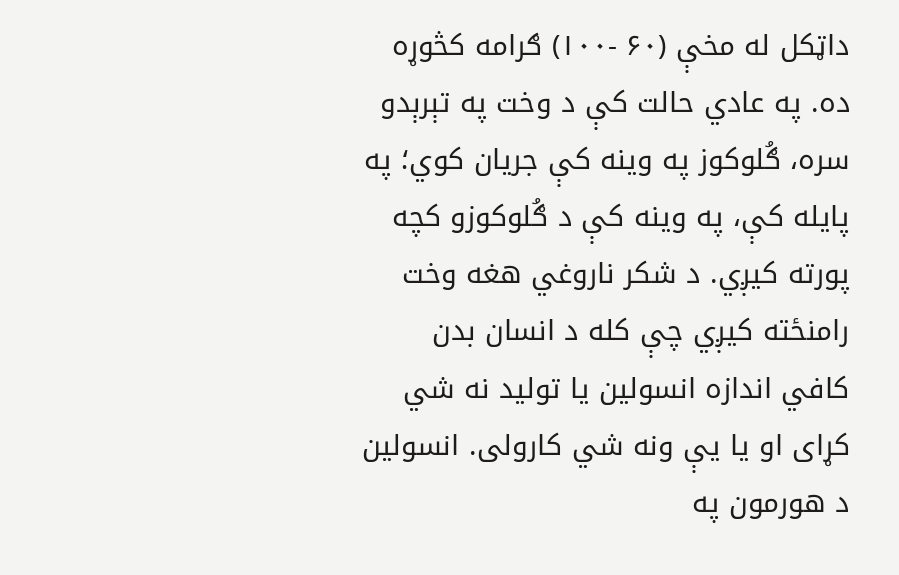داټکل له مخې (۶۰ -۱۰۰) ګرامه کڅوړه ده. په عادي حالت کې د وخت په تېرېدو سره، ګُلوکوز په وینه کې جریان کوي؛ په پایله کې، په وینه کې د ګُلوکوزو کچه پورته کیږي. د شکر ناروغي هغه وخت رامنځته کیږي چې کله د انسان بدن کافي اندازه انسولین یا تولید نه شي کړاى او یا یې ونه شي کارولی. انسولین د هورمون په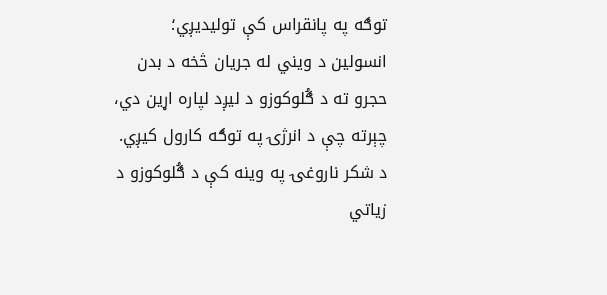توګه په پانقراس کې تولیدیږي؛ انسولین د ویني له جریان څخه د بدن حجرو ته د ګُلوکوزو د لیږد لپاره اړین دي، چېرته چې د انرژۍ په توګه کارول کیږي.
د شکر ناروغۍ په وینه کې د ګُلوکوزو د زیاتي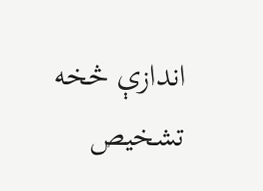اندازې څخه تشخیص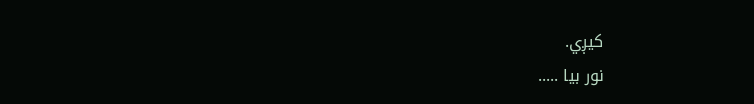کیږي.
نور بیا .....